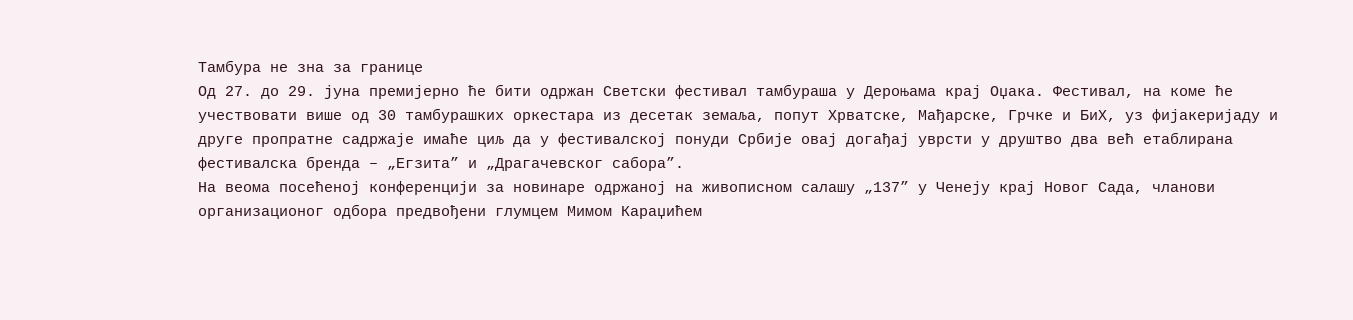Тамбура не зна за границе
Од 27. до 29. јуна премијерно ће бити одржан Светски фестивал тамбураша у Дероњама крај Оџака. Фестивал, на коме ће учествовати више од 30 тамбурашких оркестара из десетак земаља, попут Хрватске, Мађарске, Грчке и БиХ, уз фијакеријаду и друге пропратне садржаје имаће циљ да у фестивалској понуди Србије овај догађај уврсти у друштво два већ етаблирана фестивалска бренда – „Егзита” и „Драгачевског сабора”.
На веома посећеној конференцији за новинаре одржаној на живописном салашу „137” у Ченеју крај Новог Сада, чланови организационог одбора предвођени глумцем Мимом Караџићем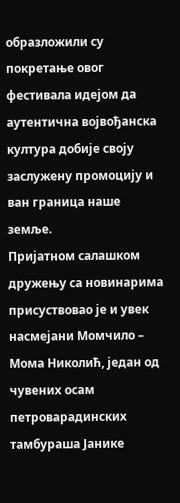образложили су покретање овог фестивала идејом да аутентична војвођанска култура добије своју заслужену промоцију и ван граница наше земље.
Пријатном салашком дружењу са новинарима присуствовао је и увек насмејани Момчило – Мома Николић, један од чувених осам петроварадинских тамбураша Јанике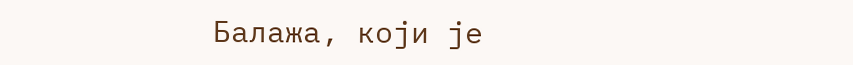Балажа, који је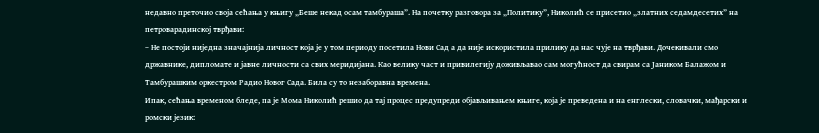недавно преточио своја сећања у књигу „Беше некад осам тамбураша”. На почетку разговора за „Политику”, Николић се присетио „златних седамдесетих” на петроварадинској тврђави:
– Не постоји ниједна значајнија личност која је у том периоду посетила Нови Сад а да није искористила прилику да нас чује на тврђави. Дочекивали смо државнике, дипломате и јавне личности са свих меридијана. Као велику част и привилегију доживљавао сам могућност да свирам са Јаником Балажом и Тамбурашким оркестром Радио Новог Сада. Била су то незаборавна времена.
Ипак, сећања временом бледе, па је Мома Николић решио да тај процес предупреди објављивањем књиге, која је преведена и на енглески, словачки, мађарски и ромски језик: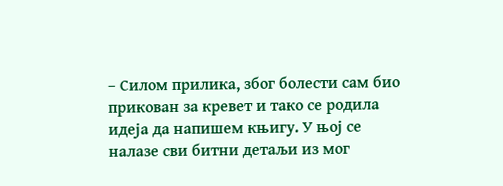– Силом прилика, због болести сам био прикован за кревет и тако се родила идеја да напишем књигу. У њој се налазе сви битни детаљи из мог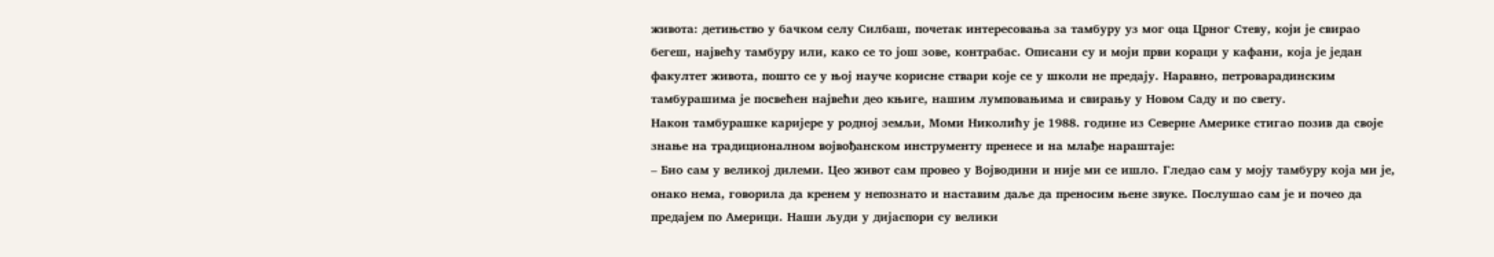живота: детињство у бачком селу Силбаш, почетак интересовања за тамбуру уз мог оца Црног Стеву, који је свирао бегеш, највећу тамбуру или, како се то још зове, контрабас. Описани су и моји први кораци у кафани, која је један факултет живота, пошто се у њој науче корисне ствари које се у школи не предају. Наравно, петроварадинским тамбурашима је посвећен највећи део књиге, нашим лумповањима и свирању у Новом Саду и по свету.
Након тамбурашке каријере у родној земљи, Моми Николићу је 1988. године из Северне Америке стигао позив да своје знање на традиционалном војвођанском инструменту пренесе и на млађе нараштаје:
– Био сам у великој дилеми. Цео живот сам провео у Војводини и није ми се ишло. Гледао сам у моју тамбуру која ми је, онако нема, говорила да кренем у непознато и наставим даље да преносим њене звуке. Послушао сам је и почео да предајем по Америци. Наши људи у дијаспори су велики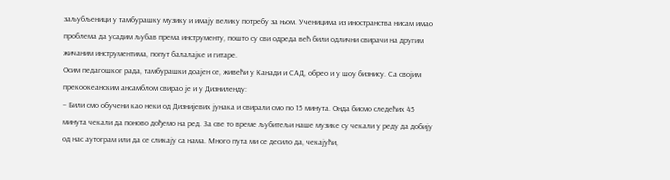заљубљеници у тамбурашку музику и имају велику потребу за њом. Ученицима из иностранства нисам имао проблема да усадим љубав према инструменту, пошто су сви одреда већ били одлични свирачи на другим жичаним инструментима, попут балалајке и гитаре.
Осим педагошког рада, тамбурашки доајен се, живећи у Канади и САД, обрео и у шоу бизнису. Са својим прекоокеанским ансамблом свирао је и у Дизниленду:
– Били смо обучени као неки од Дизнијевих јунака и свирали смо по 15 минута. Онда бисмо следећих 45 минута чекали да поново дођемо на ред. За све то време љубитељи наше музике су чекали у реду да добију од нас аутограм или да се сликају са нама. Много пута ми се десило да, чекајући,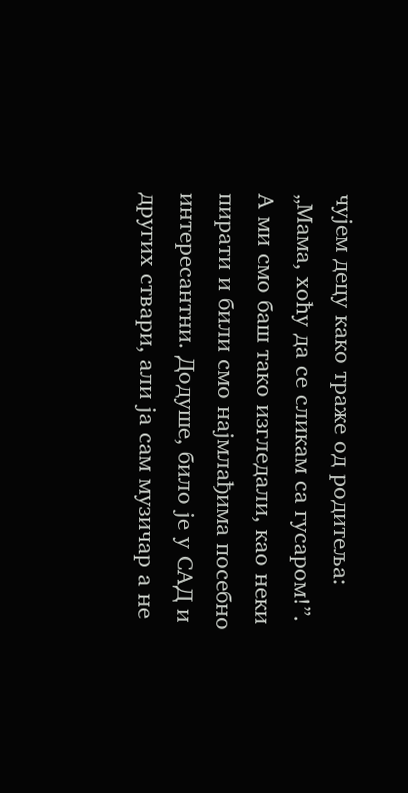чујем децу како траже од родитеља: „Мама, хоћу да се сликам са гусаром!”. А ми смо баш тако изгледали, као неки пирати и били смо најмлађима посебно интересантни. Додуше, било је у САД и других ствари, али ја сам музичар а не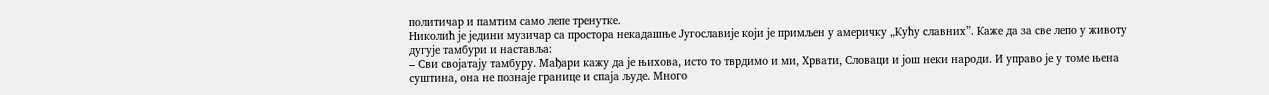политичар и памтим само лепе тренутке.
Николић је једини музичар са простора некадашње Југославије који је примљен у америчку „Кућу славних”. Каже да за све лепо у животу дугује тамбури и наставља:
– Сви својатају тамбуру. Мађари кажу да је њихова, исто то тврдимо и ми, Хрвати, Словаци и још неки народи. И управо је у томе њена суштина, она не познаје границе и спаја људе. Много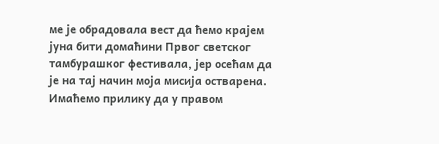ме је обрадовала вест да ћемо крајем јуна бити домаћини Првог светског тамбурашког фестивала, јер осећам да је на тај начин моја мисија остварена. Имаћемо прилику да у правом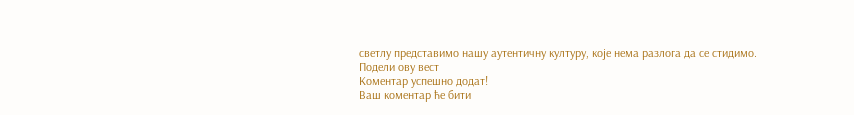светлу представимо нашу аутентичну културу, које нема разлога да се стидимо.
Подели ову вест
Комeнтар успeшно додат!
Ваш комeнтар ћe бити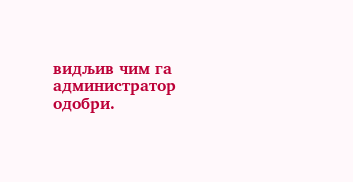видљив чим га администратор одобри.